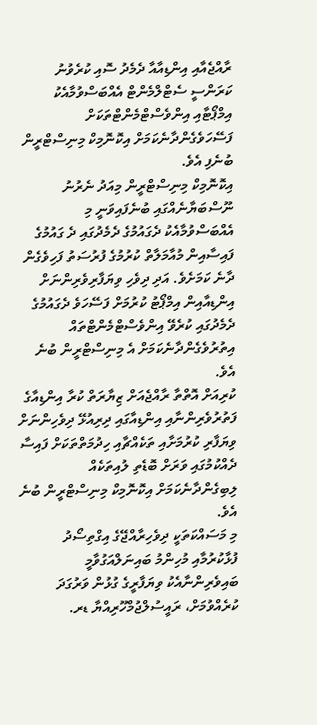ރާއްޖެއާއި އިންޑިއާއާ ދެމެދު ސޮއި ކުރެވުނު ކަރަންސީ ސެޓްލްމެންޓް އެއްބަސްވުމާއެކު އިމްޕޯޓާއި އިންވެސްޓްމެންޓްތަކަށް ފަސޭހަވެގެންދާނެކަމަށް އިކޮނޮމިކް މިނިސްޓްރީން ބުނެފި އެވެ.
އިކޮނޮމިކް މިނިސްޓްރީން މިއަދު ނެރުނު ނޫސްބަޔާނެއްގައި ބުނެފައިވަނީ މި އެއްބަސްވުމާއެކު ދެގައުމުގެ ދެމެދުގައި ދެ ގައުމުގެ ފައިސާއިން މުއާމަލާތް ކުރުމުގެ ފުރުސަތު ފަހިވެގެން ދާނެ ކަމަށެވެ. އަދި ދިވެހި ވިޔަފާރިވެރިންނަށް އިންޑިއާއިން އިމްޕޯޓު ކުރުމަށް ފަސޭހަވެ ދެގައުމުގެ ދެމެދުގައި ކުރެވޭ އިންވެސްޓްމެންޓްތައް އިތުރުވެގެންދާނެކަމަށް އެ މިނިސްޓްރީން ބުނެ އެވެ.
ކުރިއަށް އޮތްތާ ރާއްޖެއަށް ޒިޔާރަތް ކުރާ އިންޑިއާގެ ފަތުރުވެރިންނާއި އިންޑިއާގައި ދިރިއުޅޭ ދިވެހިންނަށް ވިޔަފާރި ކުރުމަށާއި ތަކެއްޗާއި ހިދުމަތްތަކަށް ފައިސާ ދެއްކުމުގައި ވަރަށް ބޮޑެތި ލުއިތަކެއް ލިބިގެންދާނެކަމަށް އިކޮނޮމިކް މިނިސްޓްރީން ބުނެ އެވެ.
މި މަސައްކަތަކީ ދިވެހިރާއްޖޭގެ އިގްތިސޯދު ފުޅާކުރުމާއި މުހިންމު ބައިނަލްއަގުވާމީ ބައިވެރިންނާއެކު ވިޔަފާރީގެ ގުޅުން ވަރުގަދަ ކުރެއްވުމަށް، ރައީސުލްޖުމްހޫރިއްޔާ ޑރ.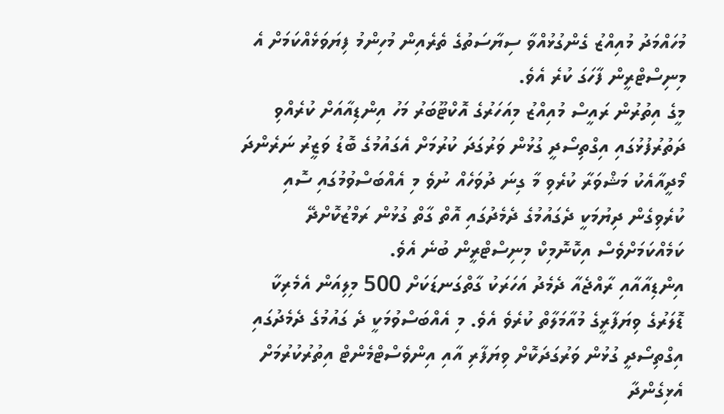މުހައްމަދު މުއިއްޒު ގެންގުޅުއްވާ ސިޔާސަތުގެ ތެރެއިން މުހިންމު ފިޔަވަޅެއްކަމަށް އެ މިނިސްޓްރީން ފާހަގަ ކުރެ އެވެ.
މީގެ އިތުރުން ރައީސް މުއިއްޒު މިއަހަރުގެ އޮކްޓޫބަރު މަހު އިންޑިއާއަށް ކުރެއްވި ދަތުރުފުޅުގައި އިގްތިސޯދީ ގުޅުން ވަރުގަދަ ކުރުމަށް އެގައުމުގެ ބޮޑު ވަޒީރު ނަރެންދަ މޯދީއާއެކު މަޝްވަރާ ކުރެވި މާ ގިނަ ދުވަހެއް ނުވެ މި އެއްބަސްވުމުގައި ސޮއި ކުރެވިގެން ދިޔުމަކީ ދެގައުމުގެ ދެމެދުގައި އޮތް ގާތް ގުޅުން ރަމްޒުކޮށްދޭ ކަމެއްކަމަށްވެސް އިކޮނޮމިކް މިނިސްޓްރީން ބުނެ އެވެ.
އިންޑިއާއާއި ރާއްޖެއާ ދެމެދު އަހަރަކު ގާތްގަނޑަކަށް 500 މިލިއަން އެމެރިކާ ޑޮލަރުގެ ވިޔަފާރީގެ މުއާމަލާތް ކުރެވެ އެވެ. މި އެއްބަސްވުމަކީ ދެ ގައުމުގެ ދެމެދުގައި އިގްތިސޯދީ ގުޅުން ވަރުގަދަކޮށް ވިޔަފާރި އާއި އިންވެސްޓްމެންޓް އިތުރުކުރުމަށް އެޅިގެންދާ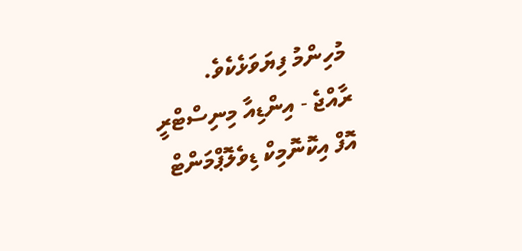މުހިންމު ފިޔަވަޅެކެވެ.
ރާއްޖެ - އިންޑިއާ މިނިސްޓްރީ އޮފް އިކޮނޮމިކް ޑިވެލޮޕްމަންޓް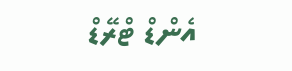އެންޑް ޓްރޭޑް